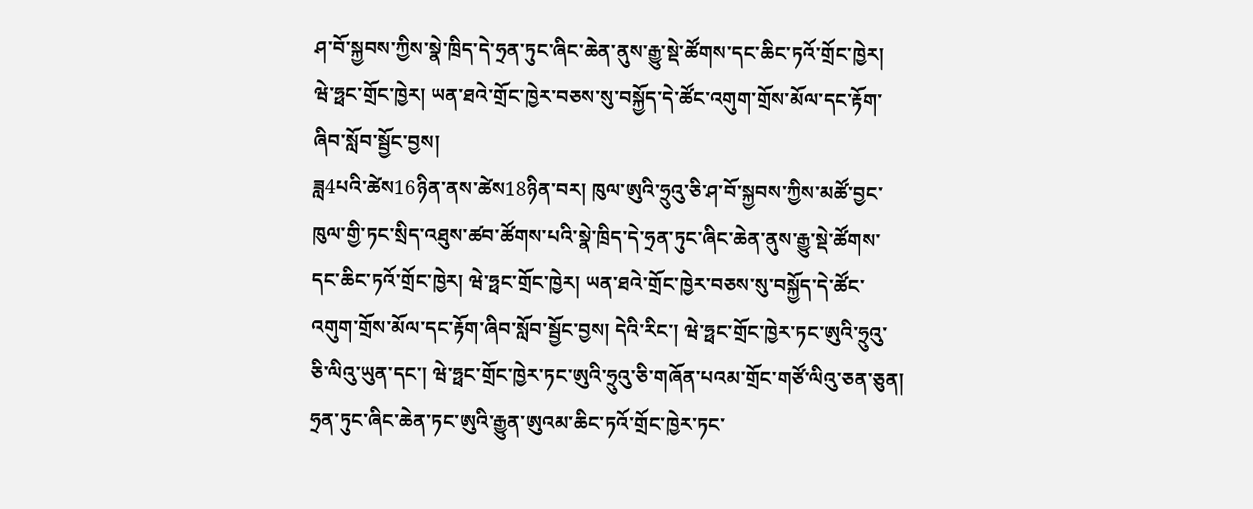ཤ་བོ་སྐྱབས་ཀྱིས་སྣེ་ཁྲིད་དེ་ཧྲན་ཏུང་ཞིང་ཆེན་ནུས་རྒྱུ་སྡེ་ཚོགས་དང་ཆིང་ཏའོ་གྲོང་ཁྱེར། ཝེ་ཧྥང་གྲོང་ཁྱེར། ཡན་ཐའེ་གྲོང་ཁྱེར་བཅས་སུ་བསྐྱོད་དེ་ཚོང་འགུག་གྲོས་མོལ་དང་རྟོག་ཞིབ་སློབ་སྦྱོང་བྱས།
ཟླ4པའི་ཚེས16ཉིན་ནས་ཚེས18ཉིན་བར། ཁུལ་ཨུའི་ཧྲུའུ་ཅི་ཤ་བོ་སྐྱབས་ཀྱིས་མཚོ་བྱང་ཁུལ་གྱི་ཏང་སྲིད་འཐུས་ཚབ་ཚོགས་པའི་སྣེ་ཁྲིད་དེ་ཧྲན་ཏུང་ཞིང་ཆེན་ནུས་རྒྱུ་སྡེ་ཚོགས་དང་ཆིང་ཏའོ་གྲོང་ཁྱེར། ཝེ་ཧྥང་གྲོང་ཁྱེར། ཡན་ཐའེ་གྲོང་ཁྱེར་བཅས་སུ་བསྐྱོད་དེ་ཚོང་འགུག་གྲོས་མོལ་དང་རྟོག་ཞིབ་སློབ་སྦྱོང་བྱས། དེའི་རིང་། ཝེ་ཧྥང་གྲོང་ཁྱེར་ཏང་ཨུའི་ཧྲུའུ་ཅི་ལིའུ་ཡུན་དང་། ཝེ་ཧྥང་གྲོང་ཁྱེར་ཏང་ཨུའི་ཧྲུའུ་ཅི་གཞོན་པའམ་གྲོང་གཙོ་ལིའུ་ཅན་ཅུན། ཧྲན་ཏུང་ཞིང་ཆེན་ཏང་ཨུའི་རྒྱུན་ཨུའམ་ཆིང་ཏའོ་གྲོང་ཁྱེར་ཏང་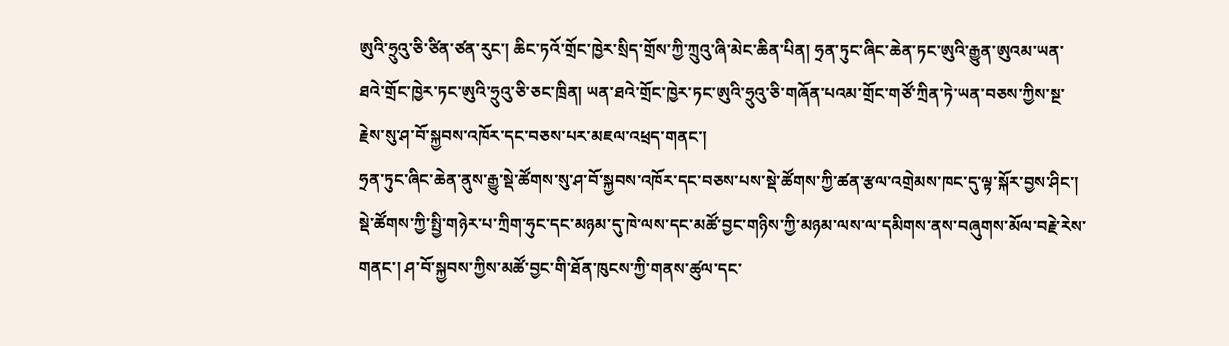ཨུའི་ཧྲུའུ་ཅི་ཙིན་ཙན་རུང་། ཆིང་ཏའོ་གྲོང་ཁྱེར་སྲིད་གྲོས་ཀྱི་ཀྲུའུ་ཞི་མེང་ཆིན་པིན། ཧྲན་ཏུང་ཞིང་ཆེན་ཏང་ཨུའི་རྒྱུན་ཨུའམ་ཡན་ཐའེ་གྲོང་ཁྱེར་ཏང་ཨུའི་ཧྲུའུ་ཅི་ཅང་ཁྲིན། ཡན་ཐའེ་གྲོང་ཁྱེར་ཏང་ཨུའི་ཧྲུའུ་ཅི་གཞོན་པའམ་གྲོང་གཙོ་ཀྲིན་ཏེ་ཡན་བཅས་ཀྱིས་སྔ་རྗེས་སུ་ཤ་བོ་སྐྱབས་འཁོར་དང་བཅས་པར་མཇལ་འཕྲད་གནང་།
ཧྲན་ཏུང་ཞིང་ཆེན་ནུས་རྒྱུ་སྡེ་ཚོགས་སུ་ཤ་བོ་སྐྱབས་འཁོར་དང་བཅས་པས་སྡེ་ཚོགས་ཀྱི་ཚན་རྩལ་འགྲེམས་ཁང་དུ་ལྟ་སྐོར་བྱས་ཤིང་། སྡེ་ཚོགས་ཀྱི་སྤྱི་གཉེར་པ་ཀྲིག་ཧུང་དང་མཉམ་དུ་ཁེ་ལས་དང་མཚོ་བྱང་གཉིས་ཀྱི་མཉམ་ལས་ལ་དམིགས་ནས་བཞུགས་མོལ་བརྗེ་རེས་གནང་། ཤ་བོ་སྐྱབས་ཀྱིས་མཚོ་བྱང་གི་ཐོན་ཁུངས་ཀྱི་གནས་ཚུལ་དང་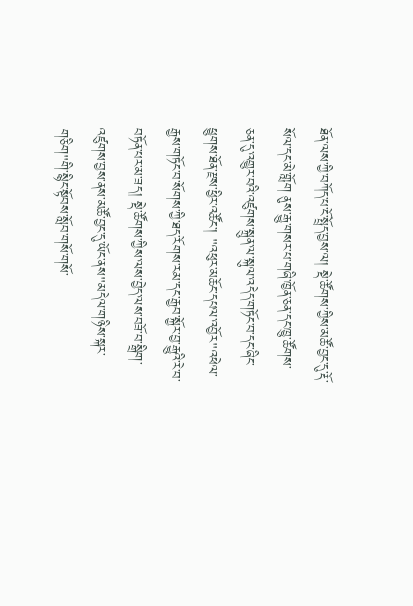ཐོན་ལས་ཀྱི་བཀོད་པ་ངོ་སྤྲོད་བྱས་ལ། སྡེ་ཚོགས་ཀྱིས་མཚོ་བྱང་དུ་རྡོ་སོལ་དང་མེ་གློག ནུས་རྒྱུ་གསར་པ་གཞི་ཁྱོན་ཅན་དང་ཁྱུ་ཚོགས་ཅན་དུ་འགྱུར་བའི་འཛུགས་སྐྲུན་ལ་སྐུལ་འདེད་གཏོང་བ་དང་ཞིང་ཕྱུགས་ཐོན་རྫས་ཕྱིར་འཚོང་། "འཕུར་མཆོང་དཔལ་འབྱོར"འཕེལ་རྒྱས་གཏོང་བ་སོགས་ཀྱི་ཐད་རོགས་རམ་དང་རྒྱབ་སྐྱོར་བྱ་རྒྱུའི་རེ་བ་བཏོན་པར་མ་ཟད། སྡེ་ཚོགས་ཀྱིས་ལས་བྱེད་ལས་བཟོ་བ་སྒྲིག་འཛུགས་བྱས་ནས་མཚོ་བྱང་དུ་ཡོང་ནས"མདེལ་གཉིས་སྐར་གཅིག"གི་སྙིང་སྟོབས་སློབ་གསོ་གསོ་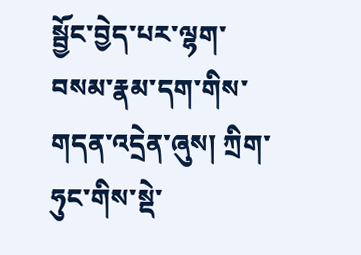སྦྱོང་བྱེད་པར་ལྷག་བསམ་རྣམ་དག་གིས་གདན་འདྲེན་ཞུས། ཀྲིག་ཧུང་གིས་སྡེ་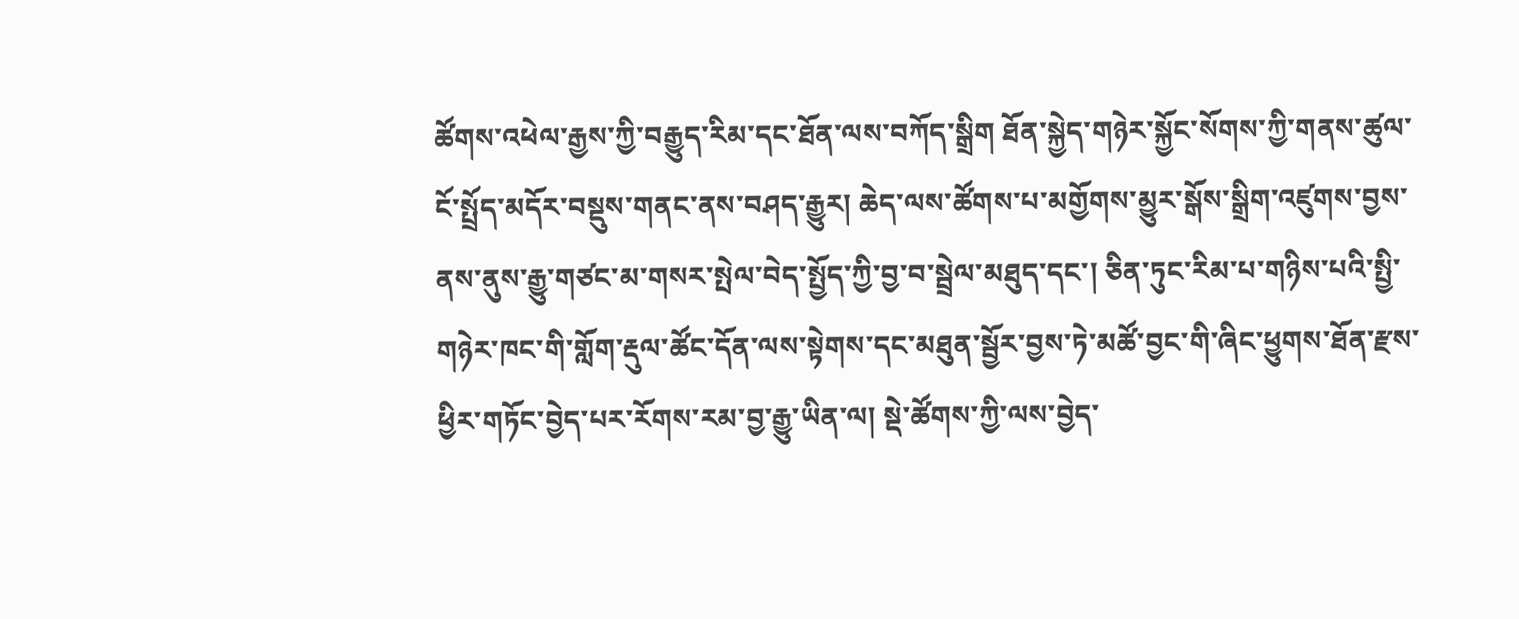ཚོགས་འཕེལ་རྒྱས་ཀྱི་བརྒྱུད་རིམ་དང་ཐོན་ལས་བཀོད་སྒྲིག ཐོན་སྐྱེད་གཉེར་སྐྱོང་སོགས་ཀྱི་གནས་ཚུལ་ངོ་སྤྲོད་མདོར་བསྡུས་གནང་ནས་བཤད་རྒྱུར། ཆེད་ལས་ཚོགས་པ་མགྱོགས་མྱུར་སྒོས་སྒྲིག་འཛུགས་བྱས་ནས་ནུས་རྒྱུ་གཙང་མ་གསར་སྤེལ་བེད་སྤྱོད་ཀྱི་བྱ་བ་སྦྲེལ་མཐུད་དང་། ཅིན་ཏུང་རིམ་པ་གཉིས་པའི་སྤྱི་གཉེར་ཁང་གི་གློག་རྡུལ་ཚོང་དོན་ལས་སྟེགས་དང་མཐུན་སྦྱོར་བྱས་ཏེ་མཚོ་བྱང་གི་ཞིང་ཕྱུགས་ཐོན་རྫས་ཕྱིར་གཏོང་བྱེད་པར་རོགས་རམ་བྱ་རྒྱུ་ཡིན་ལ། སྡེ་ཚོགས་ཀྱི་ལས་བྱེད་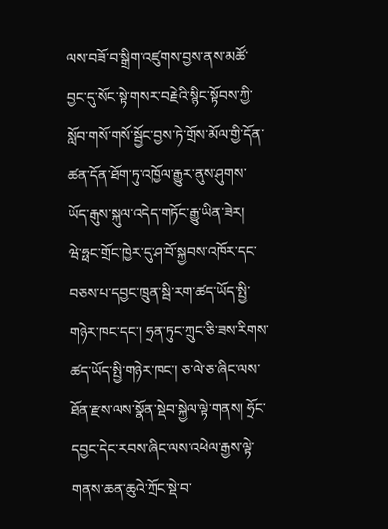ལས་བཟོ་བ་སྒྲིག་འཛུགས་བྱས་ནས་མཚོ་བྱང་དུ་སོང་སྟེ་གསར་བརྗེའི་སྙིང་སྟོབས་ཀྱི་སློབ་གསོ་གསོ་སྦྱོང་བྱས་ཏེ་གྲོས་མོལ་གྱི་དོན་ཚན་དོན་ཐོག་ཏུ་འཁྱོལ་རྒྱུར་ནུས་ཤུགས་ཡོད་རྒུས་སྐུལ་འདེད་གཏོང་རྒྱུ་ཡིན་ཟེར།
ཝེ་ཧྥང་གྲོང་ཁྱེར་དུ་ཤ་བོ་སྐྱབས་འཁོར་དང་བཅས་པ་དབྱང་ཁྲུན་སྦི་རག་ཚད་ཡོད་སྤྱི་གཉེར་ཁང་དང་། ཧྲན་ཏུང་ཀྲུང་ཅི་ཟས་རིགས་ཚད་ཡོད་སྤྱི་གཉེར་ཁང་། ཅ་ལེ་ཅ་ཞིང་ལས་ཐོན་རྫས་ལས་སྣོན་སྡེབ་སྐྱེལ་ལྟེ་གནས། ཧྲོང་དབྱང་དེང་རབས་ཞིང་ལས་འཕེལ་རྒྱས་ལྟེ་གནས་ཆན་ཆུའེ་ཀྲོང་སྡེ་བ་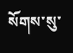སོགས་སུ་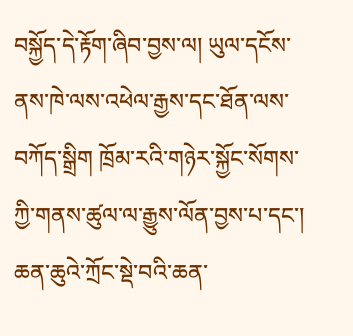བསྐྱོད་དེ་རྟོག་ཞིབ་བྱས་ལ། ཡུལ་དངོས་ནས་ཁེ་ལས་འཕེལ་རྒྱས་དང་ཐོན་ལས་བཀོད་སྒྲིག ཁྲོམ་རའི་གཉེར་སྐྱོང་སོགས་ཀྱི་གནས་ཚུལ་ལ་རྒྱུས་ལོན་བྱས་པ་དང་། ཆན་ཆུའེ་ཀྲོང་སྡེ་བའི་ཆན་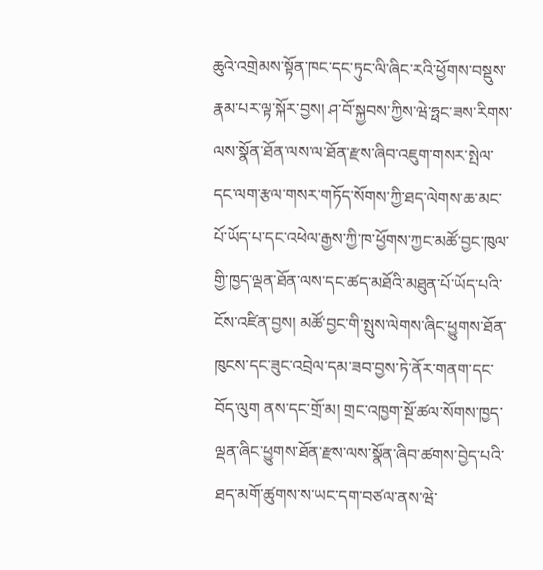ཆུའེ་འགྲེམས་སྟོན་ཁང་དང་ཏུང་ལི་ཞིང་རའི་ཕྱོགས་བསྡུས་རྣམ་པར་ལྟ་སྐོར་བྱས། ཤ་བོ་སྐྱབས་ཀྱིས་ཝེ་ཧྥང་ཟས་རིགས་ལས་སྣོན་ཐོན་ལས་ལ་ཐོན་རྫས་ཞིབ་འཇུག་གསར་སྤེལ་དང་ལག་རྩལ་གསར་གཏོད་སོགས་ཀྱི་ཐད་ལེགས་ཆ་མང་པོ་ཡོད་པ་དང་འཕེལ་རྒྱས་ཀྱི་ཁ་ཕྱོགས་ཀྱང་མཚོ་བྱང་ཁུལ་གྱི་ཁྱད་ལྡན་ཐོན་ལས་དང་ཚད་མཐོའི་མཐུན་པོ་ཡོད་པའི་ངོས་འཛིན་བྱས། མཚོ་བྱང་གི་སྤུས་ལེགས་ཞིང་ཕྱུགས་ཐོན་ཁུངས་དང་ཟུང་འབྲེལ་དམ་ཟབ་བྱས་ཏེ་ནོར་གནག་དང་བོད་ལུག ནས་དང་གྲོ་མ། གྲང་འཁྱག་སྔོ་ཚལ་སོགས་ཁྱད་ལྡན་ཞིང་ཕྱུགས་ཐོན་རྫས་ལས་སྣོན་ཞིབ་ཚགས་བྱེད་པའི་ཐད་མགོ་ཚུགས་ས་ཡང་དག་བཙལ་ནས་ཝེ་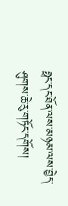ཧྥང་དང་ཐོན་ལས་མཉམ་ལས་བྱེད་ཤུགས་ཆེ་རུ་གཏོང་དགོས།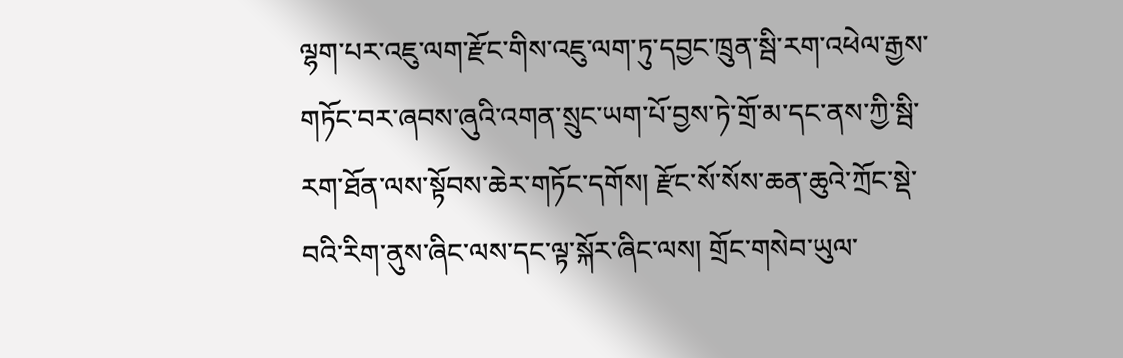ལྷག་པར་འཇུ་ལག་རྫོང་གིས་འཇུ་ལག་ཏུ་དབྱང་ཁྲུན་སྦི་རག་འཕེལ་རྒྱས་གཏོང་བར་ཞབས་ཞུའི་འགན་སྲུང་ཡག་པོ་བྱས་ཏེ་གྲོ་མ་དང་ནས་ཀྱི་སྦི་རག་ཐོན་ལས་སྟོབས་ཆེར་གཏོང་དགོས། རྫོང་སོ་སོས་ཆན་ཆུའེ་ཀྲོང་སྡེ་བའི་རིག་ནུས་ཞིང་ལས་དང་ལྟ་སྐོར་ཞིང་ལས། གྲོང་གསེབ་ཡུལ་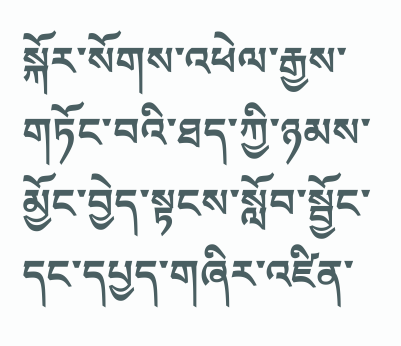སྐོར་སོགས་འཕེལ་རྒྱས་གཏོང་བའི་ཐད་ཀྱི་ཉམས་མྱོང་བྱེད་སྟངས་སློབ་སྦྱོང་དང་དཔྱད་གཞིར་འཛིན་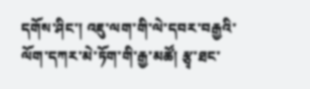དགོས་ཤིང་། འཇུ་ལག་གི་ལེ་དབར་བརྒྱའི་ལོག་དཀར་མེ་ཏོག་གི་རྒྱ་མཚོ། རྩྭ་ཐང་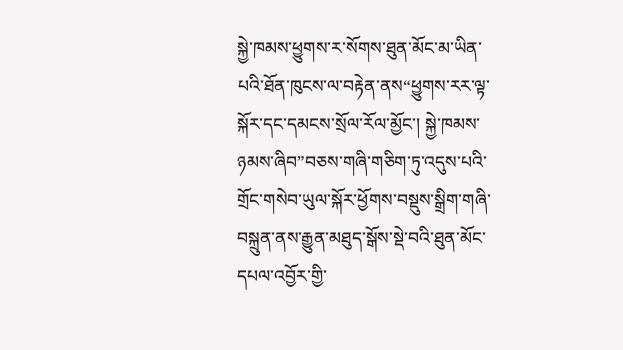སྐྱེ་ཁམས་ཕྱུགས་ར་སོགས་ཐུན་མོང་མ་ཡིན་པའི་ཐོན་ཁུངས་ལ་བརྟེན་ནས“ཕྱུགས་རར་ལྟ་སྐོར་དང་དམངས་སྲོལ་རོལ་མྱོང་། སྐྱེ་ཁམས་ཉམས་ཞིབ”བཅས་གཞི་གཅིག་ཏུ་འདུས་པའི་གྲོང་གསེབ་ཡུལ་སྐོར་ཕྱོགས་བསྡུས་སྒྲིག་གཞི་བསྐྲུན་ནས་རྒྱུན་མཐུད་སྒོས་སྡེ་བའི་ཐུན་མོང་དཔལ་འབྱོར་གྱི་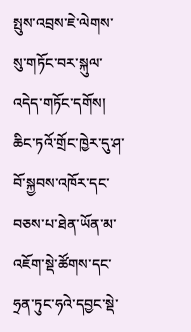སྤུས་འབྲས་ཇེ་ལེགས་སུ་གཏོང་བར་སྐུལ་འདེད་གཏོང་དགོས།
ཆིང་ཏའོ་གྲོང་ཁྱེར་དུ་ཤ་བོ་སྐྱབས་འཁོར་དང་བཅས་པ་ཐེན་ཡོན་མ་འཇོག་སྡེ་ཚོགས་དང་ཧྲན་ཏུང་ཧའེ་དབྱང་སྡེ་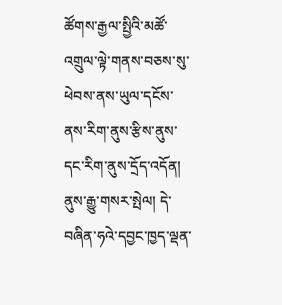ཚོགས་རྒྱལ་སྤྱིའི་མཚོ་འགྲུལ་ལྟེ་གནས་བཅས་སུ་ཕེབས་ནས་ཡུལ་དངོས་ནས་རིག་ནུས་རྩིས་ནུས་དང་རིག་ནུས་དྲོད་འདོན། ནུས་རྒྱུ་གསར་སྤེལ། དེ་བཞིན་ཧའེ་དབྱང་ཁྱད་ལྡན་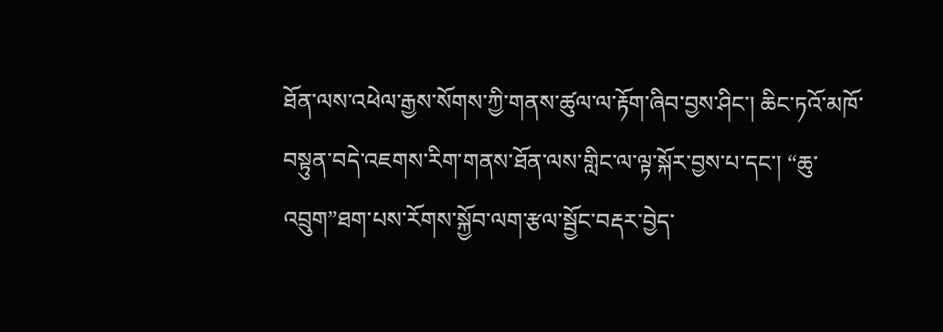ཐོན་ལས་འཕེལ་རྒྱས་སོགས་ཀྱི་གནས་ཚུལ་ལ་རྟོག་ཞིབ་བྱས་ཤིང་། ཆིང་ཏའོ་མཁོ་བསྟུན་བདེ་འཇགས་རིག་གནས་ཐོན་ལས་གླིང་ལ་ལྟ་སྐོར་བྱས་པ་དང་། “ཆུ་འབྲུག”ཐག་པས་རོགས་སྐྱོབ་ལག་རྩལ་སྦྱོང་བརྡར་བྱེད་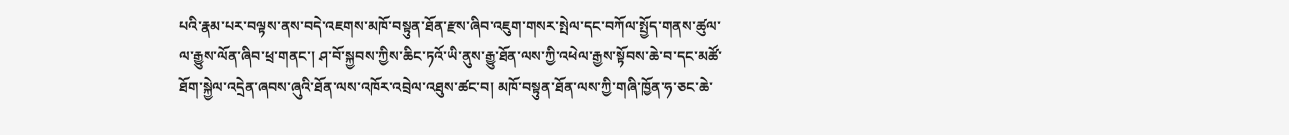པའི་རྣམ་པར་བལྟས་ནས་བདེ་འཇགས་མཁོ་བསྟུན་ཐོན་རྫས་ཞིབ་འཇུག་གསར་སྤེལ་དང་བཀོལ་སྤྱོད་གནས་ཚུལ་ལ་རྒྱུས་ལོན་ཞིབ་ཕྲ་གནང་། ཤ་བོ་སྐྱབས་ཀྱིས་ཆིང་ཏའོ་ཡི་ནུས་རྒྱུ་ཐོན་ལས་ཀྱི་འཕེལ་རྒྱས་སྟོབས་ཆེ་བ་དང་མཚོ་ཐོག་སྐྱེལ་འདྲེན་ཞབས་ཞུའི་ཐོན་ལས་འཁོར་འབྲེལ་འཐུས་ཚང་བ། མཁོ་བསྟུན་ཐོན་ལས་ཀྱི་གཞི་ཁྱོན་ཧ་ཅང་ཆེ་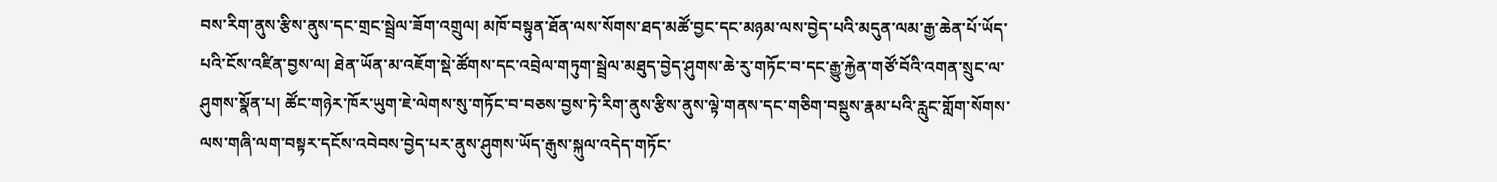བས་རིག་ནུས་རྩིས་ནུས་དང་གྲང་སྦྲེལ་ཟོག་འགྲུལ། མཁོ་བསྟུན་ཐོན་ལས་སོགས་ཐད་མཚོ་བྱང་དང་མཉམ་ལས་བྱེད་པའི་མདུན་ལམ་རྒྱ་ཆེན་པོ་ཡོད་པའི་ངོས་འཛིན་བྱས་ལ། ཐེན་ཡོན་མ་འཇོག་སྡེ་ཚོགས་དང་འབྲེལ་གཏུག་སྦྲེལ་མཐུད་བྱེད་ཤུགས་ཆེ་རུ་གཏོང་བ་དང་རྒྱུ་རྐྱེན་གཙོ་བོའི་འགན་སྲུང་ལ་ཤུགས་སྣོན་པ། ཚོང་གཉེར་ཁོར་ཡུག་ཇེ་ལེགས་སུ་གཏོང་བ་བཅས་བྱས་ཏེ་རིག་ནུས་རྩིས་ནུས་ལྟེ་གནས་དང་གཅིག་བསྡུས་རྣམ་པའི་རླུང་གློག་སོགས་ལས་གཞི་ལག་བསྟར་དངོས་འབེབས་བྱེད་པར་ནུས་ཤུགས་ཡོད་རྒུས་སྐུལ་འདེད་གཏོང་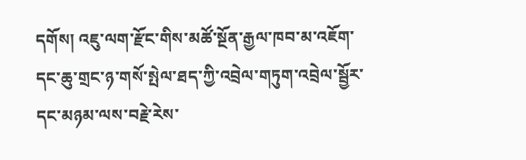དགོས། འཇུ་ལག་རྫོང་གིས་མཚོ་སྔོན་རྒྱལ་ཁབ་མ་འཇོག་དང་ཆུ་གྲང་ཉ་གསོ་སྤེལ་ཐད་ཀྱི་འབྲེལ་གཏུག་འབྲེལ་སྦྱོར་དང་མཉམ་ལས་བརྗེ་རེས་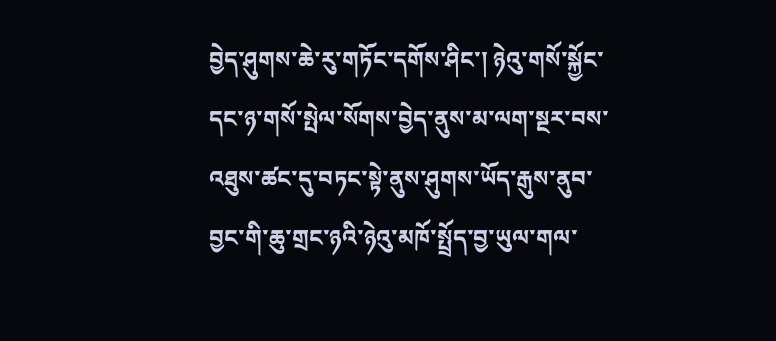བྱེད་ཤུགས་ཆེ་རུ་གཏོང་དགོས་ཤིང་། ཉེའུ་གསོ་སྐྱོང་དང་ཉ་གསོ་སྤེལ་སོགས་བྱེད་ནུས་མ་ལག་སྔར་བས་འཐུས་ཚང་དུ་བཏང་སྟེ་ནུས་ཤུགས་ཡོད་རྒུས་ནུབ་བྱང་གི་ཆུ་གྲང་ཉའི་ཉེའུ་མཁོ་སྤྲོད་བྱ་ཡུལ་གལ་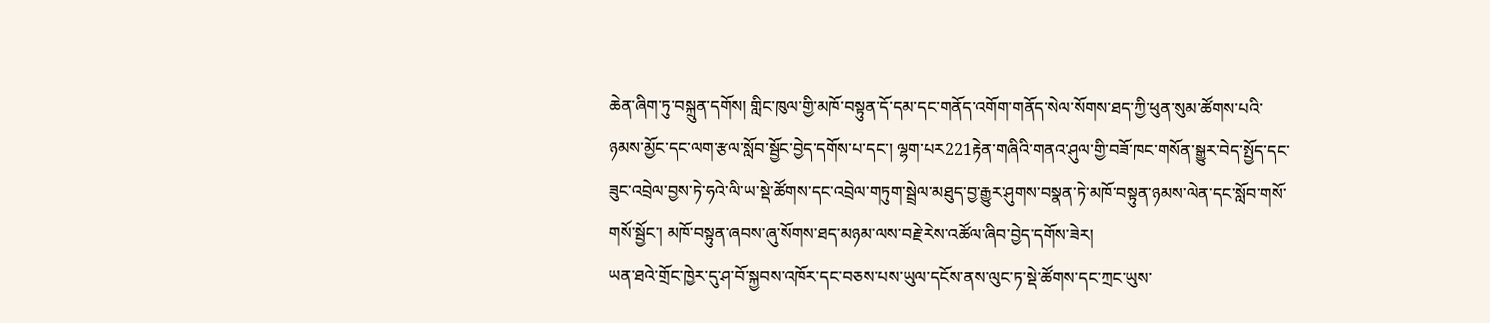ཆེན་ཞིག་ཏུ་བསྐྲུན་དགོས། གླིང་ཁུལ་གྱི་མཁོ་བསྟུན་དོ་དམ་དང་གནོད་འགོག་གནོད་སེལ་སོགས་ཐད་ཀྱི་ཕུན་སུམ་ཚོགས་པའི་ཉམས་མྱོང་དང་ལག་རྩལ་སློབ་སྦྱོང་བྱེད་དགོས་པ་དང་། ལྷག་པར221རྟེན་གཞིའི་གནའ་ཤུལ་གྱི་བཟོ་ཁང་གསོན་སྒྱུར་བེད་སྤྱོད་དང་ཟུང་འབྲེལ་བྱས་ཏེ་ཧའེ་ལི་ཡ་སྡེ་ཚོགས་དང་འབྲེལ་གཏུག་སྦྲེལ་མཐུད་བྱ་རྒྱུར་ཤུགས་བསྣན་ཏེ་མཁོ་བསྟུན་ཉམས་ལེན་དང་སློབ་གསོ་གསོ་སྦྱོང་། མཁོ་བསྟུན་ཞབས་ཞུ་སོགས་ཐད་མཉམ་ལས་བརྗེ་རེས་འཚོལ་ཞིབ་བྱེད་དགོས་ཟེར།
ཡན་ཐའེ་གྲོང་ཁྱེར་དུ་ཤ་བོ་སྐྱབས་འཁོར་དང་བཅས་པས་ཡུལ་དངོས་ནས་ལུང་ཏ་སྡེ་ཚོགས་དང་ཀྲང་ཡུས་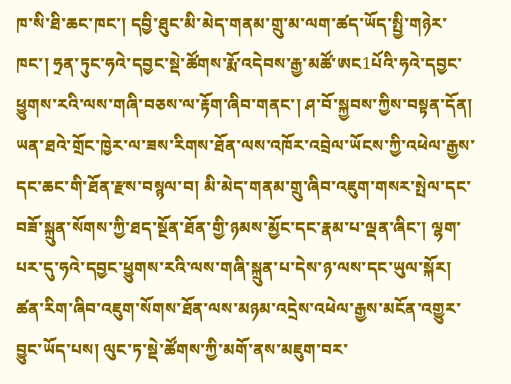ཁ་སི་ཐི་ཆང་ཁང་། དབྱི་ཐུང་མི་མེད་གནམ་གྲུ་མ་ལག་ཚད་ཡོད་སྤྱི་གཉེར་ཁང་། ཧྲན་ཏུང་ཧའེ་དབྱང་སྡེ་ཚོགས་རྨོ་འདེབས་རྒྱ་མཚོ་ཨང1པོའི་ཧའེ་དབྱང་ཕྱུགས་རའི་ལས་གཞི་བཅས་ལ་རྟོག་ཞིབ་གནང་། ཤ་བོ་སྐྱབས་ཀྱིས་བསྟན་དོན། ཡན་ཐའེ་གྲོང་ཁྱེར་ལ་ཟས་རིགས་ཐོན་ལས་འཁོར་འབྲེལ་ཡོངས་ཀྱི་འཕེལ་རྒྱས་དང་ཆང་གི་ཐོན་རྫས་བསྙལ་བ། མི་མེད་གནམ་གྲུ་ཞིབ་འཇུག་གསར་སྤེལ་དང་བཟོ་སྐྲུན་སོགས་ཀྱི་ཐད་སྔོན་ཐོན་གྱི་ཉམས་མྱོང་དང་རྣམ་པ་ལྡན་ཞིང་། ལྷག་པར་དུ་ཧའེ་དབྱང་ཕྱུགས་རའི་ལས་གཞི་སྐྲུན་པ་དེས་ཉ་ལས་དང་ཡུལ་སྐོར། ཚན་རིག་ཞིབ་འཇུག་སོགས་ཐོན་ལས་མཉམ་འདྲེས་འཕེལ་རྒྱས་མངོན་འགྱུར་བྱུང་ཡོད་པས། ལུང་ཏ་སྡེ་ཚོགས་ཀྱི་མགོ་ནས་མཇུག་བར་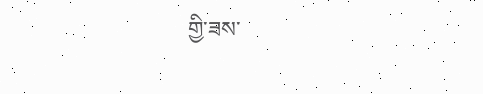གྱི་ཟས་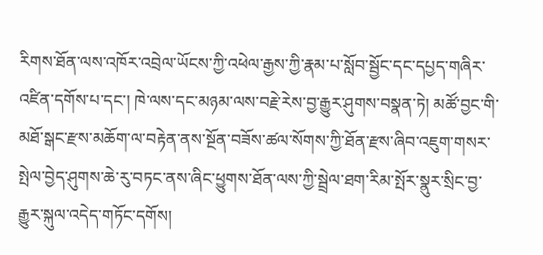རིགས་ཐོན་ལས་འཁོར་འབྲེལ་ཡོངས་ཀྱི་འཕེལ་རྒྱས་ཀྱི་རྣམ་པ་སློབ་སྦྱོང་དང་དཔྱད་གཞིར་འཛིན་དགོས་པ་དང་། ཁེ་ལས་དང་མཉམ་ལས་བརྗེ་རེས་བྱ་རྒྱུར་ཤུགས་བསྣན་ཏེ། མཚོ་བྱང་གི་མཐོ་སྒང་རྫས་མཆོག་ལ་བརྟེན་ནས་སྔོན་བཟོས་ཚལ་སོགས་ཀྱི་ཐོན་རྫས་ཞིབ་འཇུག་གསར་སྤེལ་བྱེད་ཤུགས་ཆེ་རུ་བཏང་ནས་ཞིང་ཕྱུགས་ཐོན་ལས་ཀྱི་སྦྲེལ་ཐག་རིམ་སྤོར་སྣུར་སྲིང་བྱ་རྒྱུར་སྐུལ་འདེད་གཏོང་དགོས།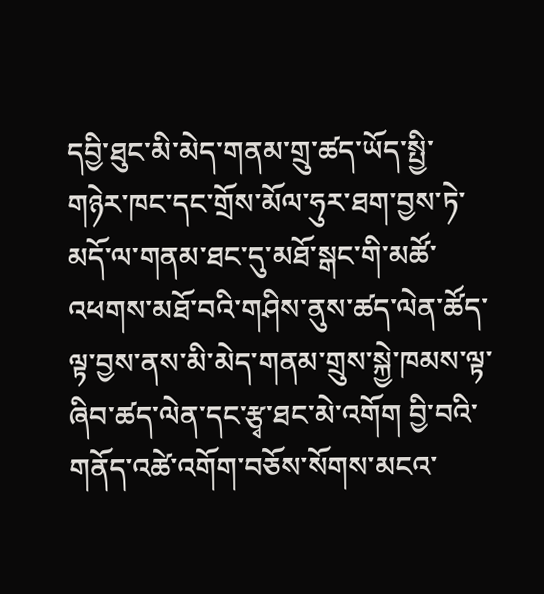དབྱི་ཐུང་མི་མེད་གནམ་གྲུ་ཚད་ཡོད་སྤྱི་གཉེར་ཁང་དང་གྲོས་མོལ་ཧུར་ཐག་བྱས་ཏེ་མདོ་ལ་གནམ་ཐང་དུ་མཐོ་སྒང་གི་མཚོ་འཕགས་མཐོ་བའི་གཤིས་ནུས་ཚད་ལེན་ཚོད་ལྟ་བྱས་ནས་མི་མེད་གནམ་གྲུས་སྐྱེ་ཁམས་ལྟ་ཞིབ་ཚད་ལེན་དང་རྩྭ་ཐང་མེ་འགོག བྱི་བའི་གནོད་འཚེ་འགོག་བཅོས་སོགས་མངའ་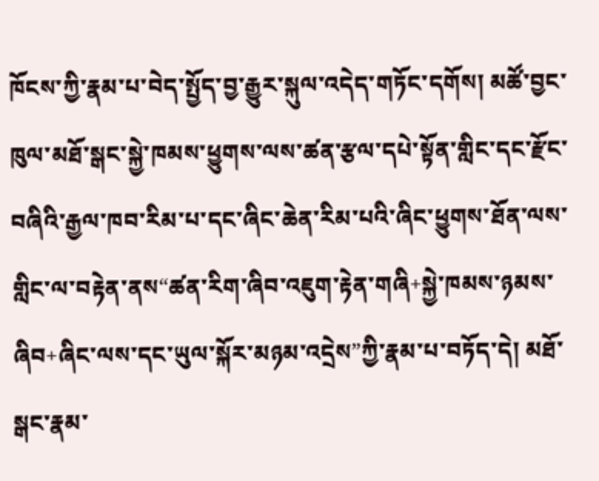ཁོངས་ཀྱི་རྣམ་པ་བེད་སྤྱོད་བྱ་རྒྱུར་སྐུལ་འདེད་གཏོང་དགོས། མཚོ་བྱང་ཁུལ་མཐོ་སྒང་སྐྱེ་ཁམས་ཕྱུགས་ལས་ཚན་རྩལ་དཔེ་སྟོན་གླིང་དང་རྫོང་བཞིའི་རྒྱལ་ཁབ་རིམ་པ་དང་ཞིང་ཆེན་རིམ་པའི་ཞིང་ཕྱུགས་ཐོན་ལས་གླིང་ལ་བརྟེན་ནས“ཚན་རིག་ཞིབ་འཇུག་རྟེན་གཞི+སྐྱེ་ཁམས་ཉམས་ཞིབ+ཞིང་ལས་དང་ཡུལ་སྐོར་མཉམ་འདྲེས”ཀྱི་རྣམ་པ་བཏོད་དེ། མཐོ་སྒང་རྣམ་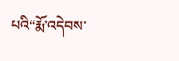པའི“རྨོ་འདེབས་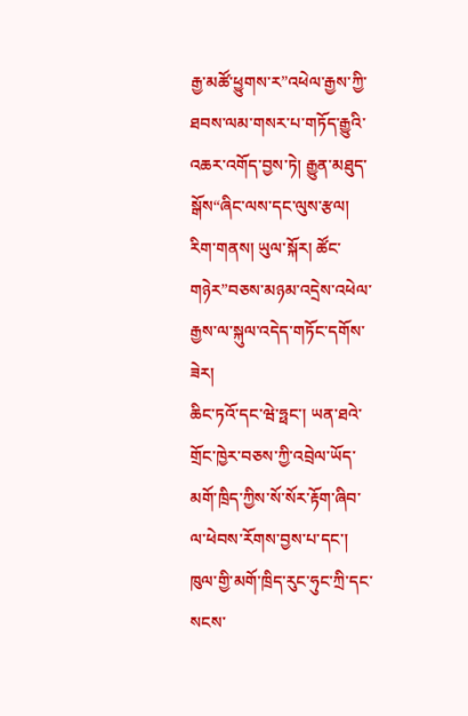རྒྱ་མཚོ་ཕྱུགས་ར”འཕེལ་རྒྱས་ཀྱི་ཐབས་ལམ་གསར་པ་གཏོད་རྒྱུའི་འཆར་འགོད་བྱས་ཏེ། རྒྱུན་མཐུད་སྒོས“ཞིང་ལས་དང་ལུས་རྩལ། རིག་གནས། ཡུལ་སྐོར། ཚོང་གཉེར”བཅས་མཉམ་འདྲེས་འཕེལ་རྒྱས་ལ་སྐུལ་འདེད་གཏོང་དགོས་ཟེར།
ཆིང་ཏའོ་དང་ཝེ་ཧྥང་། ཡན་ཐའེ་གྲོང་ཁྱེར་བཅས་ཀྱི་འབྲེལ་ཡོད་མགོ་ཁྲིད་ཀྱིས་སོ་སོར་རྟོག་ཞིབ་ལ་ཕེབས་རོགས་བྱས་པ་དང་། ཁུལ་གྱི་མགོ་ཁྲིད་རུང་ཧུང་ཀྲི་དང་སངས་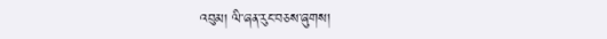འབུམ། ལི་ཞན་རུང་བཅས་ཞུགས།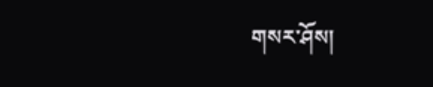གསར་ཤོས།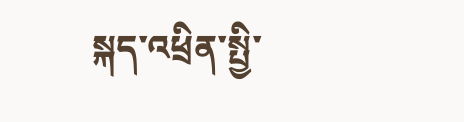སྐད་འཕྲིན་སྤྱི་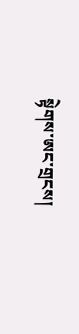སྟེགས་ཨང་གྲངས།